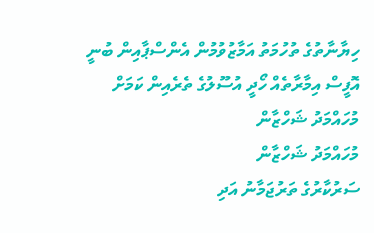ހިޔާނާތުގެ ތުހުމަތު އަމާޒުވުމުން އެންސްޕާއިން ބުނީ އޮފީސް އިމާރާތެއް ހޯދީ އުސޫލުގެ ތެރެއިން ކަމަށް
މުހައްމަދު ޝަހްޒާން
މުހައްމަދު ޝަހްޒާން
ސަރުކާރުގެ ތަރުޖަމާނު އަދި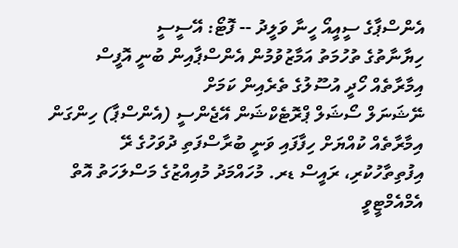އެންސްޕާގެ ސީއީއޯ ހީނާ ވަލީދު -- ފޮޓޯ: އޭސީސީ
ހިޔާނާތުގެ ތުހުމަތު އަމާޒުވުމުން އެންސްޕާއިން ބުނީ އޮފީސް އިމާރާތެއް ހޯދީ އުސޫލުގެ ތެރެއިން ކަމަށް
ނޭޝަނަލް ސޯޝަލް ޕްރޮޓެކްޝަން އޭޖެންސީ (އެންސްޕާ) ހިންގަން އިމާރާތެއް ކުއްޔަށް ހިފާފައި ވަނީ ބުރާސްފަތި ދުވަހުގެ ރޭ އިފުތިތާހުކުރި، ރައީސް ޑރ. މުހައްމަދު މުއިއްޒުގެ މަސްލަހަތު އޮތް އެމްއެމްޓީވީ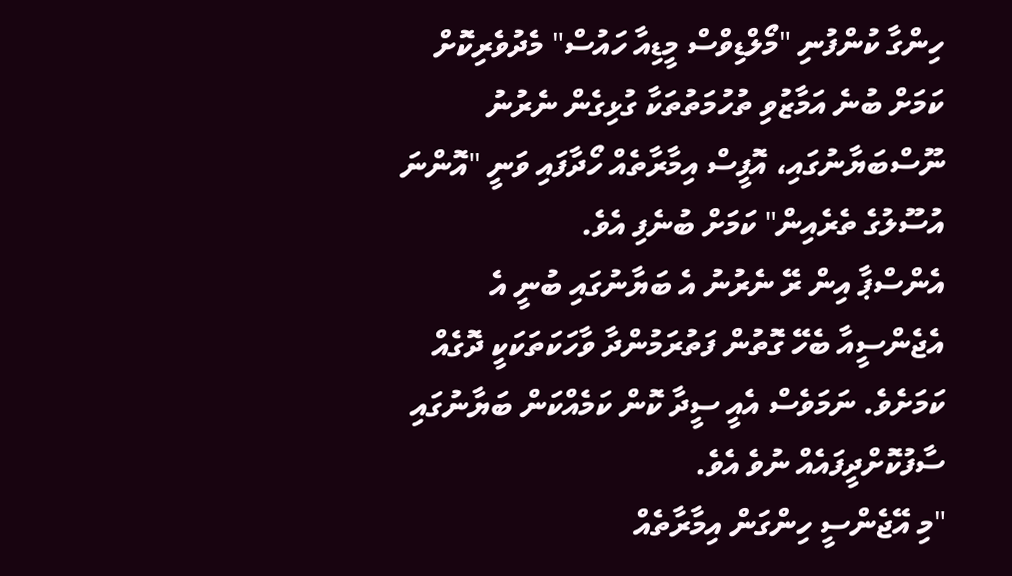ހިންގާ ކުންފުނި "މޯލްޑިވްސް މީޑިއާ ހައުސް" މެދުވެރިކޮށް ކަމަށް ބުނެ އަމާޒުވި ތުހުމަތުތަކާ ގުޅިގެން ނެރުނު ނޫސްބަޔާނުގައި، އޮފީސް އިމާރާތެއް ހޯދާފައި ވަނީ "އޮންނަ އުސޫލުގެ ތެރެއިން" ކަމަށް ބުނެފި އެވެ.
އެންސްޕާ އިން ރޭ ނެރުނު އެ ބަޔާނުގައި ބުނީ އެ އެޖެންސީއާ ބެހޭ ގޮތުން ފަތުރަމުންދާ ވާހަކަތަކަކީ ދޮގެއް ކަމަށެވެ. ނަމަވެސް އެއީ ސީދާ ކޮން ކަމެއްކަން ބަޔާނުގައި ސާފުކޮށްދީފައެއް ނުވެ އެވެ.
"މި އޭޖެންސީ ހިންގަން އިމާރާތެއް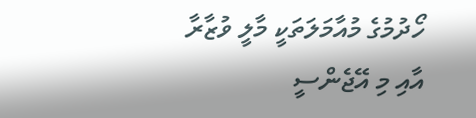ހޯދުމުގެ މުއާމަލަތަކީ މާލީ ވުޒާރާ އާއި މި އޭޖެންސީ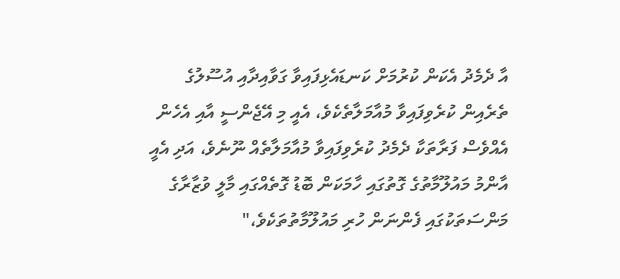އާ ދެމެދު އެކަން ކުރުމަށް ކަނޑައެޅިފައިވާ ގަވާއިދާއި އުސޫލުގެ ތެރެއިން ކުރެވިފައިވާ މުއާމަލާތެކެވެ، އެއީ މި އޭޖެންސީ އާއި އެހެން އެއްވެސް ފަރާތަކާ ދެމެދު ކުރެވިފައިވާ މުއާމަލާތެއް ނޫނެވެ، އަދި އެއީ އާންމު މައުލޫމާތުގެ ގޮތުގައި ހާމަކަން ބޮޑު ގޮތެއްގައި މާލީ ވުޒާރާގެ މަންސަތަކުގައި ފެންނަން ހުރި މައުލޫމާތުތަކެވެ،"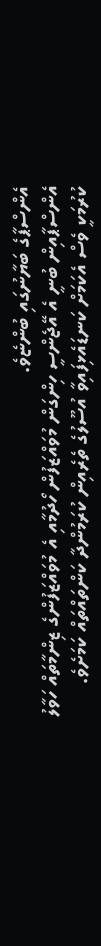އެންސްޕާގެ ބަޔާނުގައި ބުންޏެވެ.
އެންސްޕާއިން ބުނީ އެ އޭޖެންސީ ހިންގަން މުވައްޒަފުން ހޯދުމާއި އެ މުވައްޒަފުންގެ ޒިންމާތައް ހަވާލު ކުރުމަކީ ވެސް އެކަމަށް ކަނޑައެޅިފައިވާ އުސޫލުގެ ތެރެއިން ކުރަމުންދާ ކަންތައްތައް ކަމަށެވެ.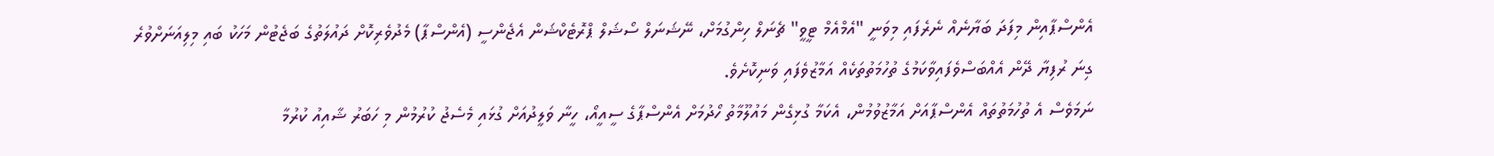އެންސްޕާއިން މިފަދަ ބަޔާނެއް ނެރެފައި މިވަނީ "އެމްއެމް ޓީވީ" ޗެނަލް ހިންގުމަށް، ނޭޝަނަލް ސޯޝަލް ޕްރޮޓެކްޝަން އެޖެންސީ (އެންސްޕާ) މެދުވެރިކޮށް ދައުލަތުގެ ބަޖެޓުން މަހަކު ބައި މިލިއަނަށްވުރެ ގިނަ ރުފިޔާ ދޭން އެއްބަސްވެފައިވާކަމުގެ ތުހުމަތުތަކެއް އަމާޒުވެފައި ވަނިކޮށެވެ.
ނަމަވެސް އެ ތުހުމަތުތައް އެންސްޕާއަށް އަމާޒުވުމުން، އެކަމާ ގުޅިގެން މައުލޫމާތު ހޯދުމަށް އެންސްޕާގެ ސީއީއޯ، ހީނާ ވަލީދުއަށް ގުޅައި މެސެޖު ކުރުމުން މި ހަބަރު ޝާއިއު ކުރުމާ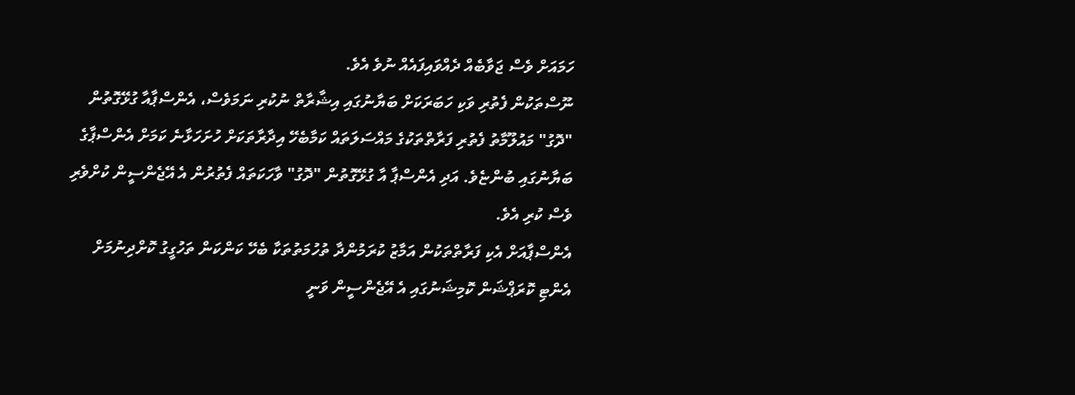ހަމައަށް ވެސް ޖަވާބެއް ދެއްވައިފައެއް ނުވެ އެވެ.
ނޫސްތަކުން ފެތުރި ވަކި ހަބަރަކަށް ބަޔާނުގައި އިޝާރާތް ނުކުރި ނަމަވެސް، އެންސްޕާއާ ގުޅޭގޮތުން "ދޮގު" މައުލޫމާތު ފެތުރި ފަރާތްތަކުގެ މައްސަލަތައް ކަމާބެހޭ އިދާރާތަކަށް ހުށަހަޅާނެ ކަމަށް އެންސްޕާގެ ބަޔާނުގައި ބުންޏެވެ. އަދި އެންސްޕާ އާ ގުޅޭގޮތުން "ދޮގު" ވާހަކަތައް ފެތުރުން އެ އޭޖެންސީން ކުށްވެރި ވެސް ކުރި އެވެ.
އެންސްޕާއަށް އެކި ފަރާތްތަކުން އަމާޒު ކުރަމުންދާ ތުހުމަތުތަކާ ބެހޭ ކަންކަން ތަހުގީގު ކޮށްދިނުމަށް އެންޓި ކޮރަޕްޝަން ކޮމިޝަނުގައި އެ އޭޖެންސީން ވަނީ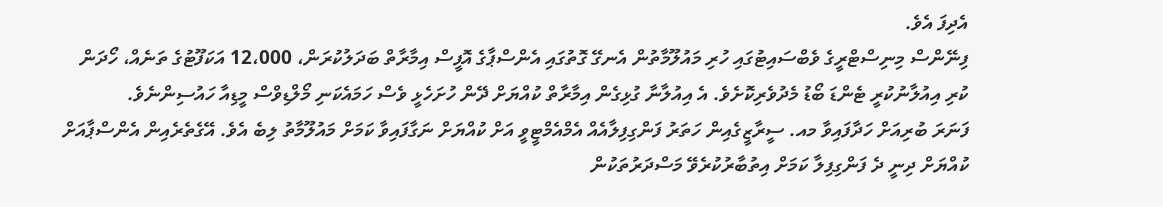އެދިފަ އެވެ.
ފިނޭންސް މިނިސްޓްރީގެ ވެބްސައިޓުގައި ހުރި މައުލޫމާތުން އެނގޭ ގޮތުގައި އެންސްޕާގެ އޮފީސް އިމާރާތް ބަދަލުކުރަން، 12،000 އަކަފޫޓުގެ ތަނެއް، ހޯދަން ކުރި އިއުލާނުކުރީ ޓެންޑަ ބޯޑު މެދުވެރިކޮށެވެ. އެ އިއުލާނާ ގުޅިގެން އިމާރާތް ކުއްޔަށް ދޭން ހުށަހެޅީ ވެސް ހަމައެކަނި މޯލްޑިވްސް މީޑިއާ ހައުސިންނެވެ.
ފަނަރަ ބުރިއަށް ހަދާފައިވާ މއ. ސީރާޒީގެއިން ހަތަރު ފަންގިފިލާއެއް އެމްއެމްޓީވީ އަށް ކުއްޔަށް ނަގާފައިވާ ކަމަށް މައުލޫމާތު ލިބެ އެވެ. އޭގެތެރެއިން އެންސްޕާއަށް ކުއްޔަށް ދިނީ ދެ ފަންގިފިލާ ކަމަށް އިތުބާރުކުރެވޭ މަސްދަރުތަކުން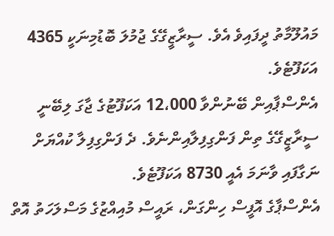މައުލޫމާތު ދީފައިވެ އެވެ. ސީރާޒީގޭގެ ޖުމުލަ ބޮޑުމިނަކީ 4365 އަކަފޫޓެވެ.
އެންސްޕާއިން ބޭނުންވާ 12،000 އަކަފޫޓުގެ ޖާގަ ލިބޭނީ ސީރާޒީގޭގެ ތިން ފަންގިފިލާއިންނެވެ. ދެ ފަންގިފިލާ ކުއްޔަށް ނަގާފައި ވާނަމަ އެއީ 8730 އަކަފޫޓެވެ.
އެންސްޕާގެ އޮފީސް ހިންގަން، ރައީސް މުއިއްޒުގެ މަސްލަހަތު އޮތް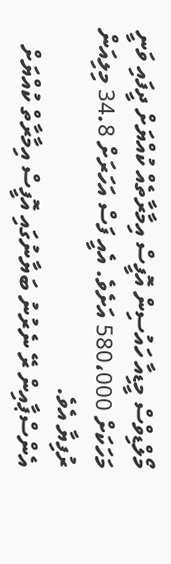މޯލްޑިވްސް މީޑިއާ ހައުސިން އޮފީސް އިމާރާތެއް ކުއްޔަށް ދީފައި ވަނީ މަހަކަށް 580،000 އަށެވެ. އެއީ ފަސް އަހަރަށް 34.8 މިލިއަން ރުފިޔާ އެވެ.
އެންސްޕާއިން ރޭ ނެރުނު ބަޔާނުގައި އޮފީސް އިމާރާތް ކުއްޔަށް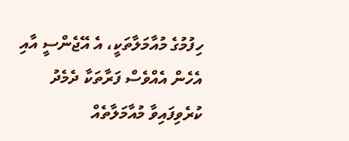ހިފުމުގެ މުއާމަލާތަކީ، އެ އޭޖެންސީ އާއި އެހެން އެއްވެސް ފަރާތަކާ ދެމެދު ކުރެވިފައިވާ މުއާމަލާތެއް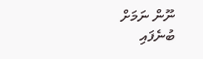ނޫން ނަމަށް ބުނެފައި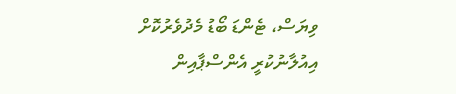ވިޔަސް، ޓެންޑަ ބޯޑު މެދުވެރުކޮށް އިއުލާނުކުރީ އެންސްޕާއިން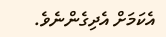އެކަމަށް އެދިގެންނެވެ.